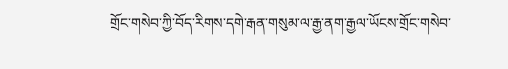གྲོང་གསེབ་ཀྱི་བོད་རིགས་དགེ་རྒན་གསུམ་ལ་རྒྱ་ནག་རྒྱལ་ཡོངས་གྲོང་གསེབ་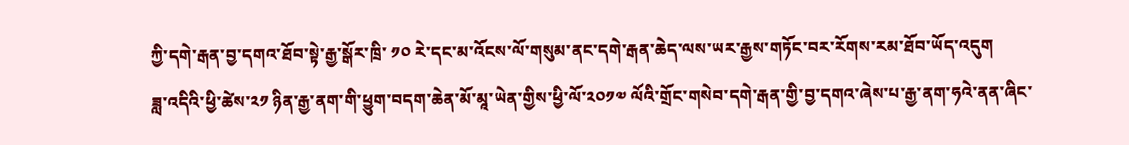ཀྱི་དགེ་རྒན་བྱ་དགའ་ཐོབ་སྟེ་རྒྱ་སྒོར་ཁྲི་ ༡༠ རེ་དང་མ་འོངས་ལོ་གསུམ་ནང་དགེ་རྒན་ཆེད་ལས་ཡར་རྒྱས་གཏོང་བར་རོགས་རམ་ཐོབ་ཡོད་འདུག
ཟླ་འདིའི་ཕྱི་ཚེས་༢༡ ཉིན་རྒྱ་ནག་གི་ཕྱུག་བདག་ཆེན་མོ་མཱ་ཡེན་གྱིས་ཕྱི་ལོ་༢༠༡༧ ལོའི་གྲོང་གསེབ་དགེ་རྒན་གྱི་བྱ་དགའ་ཞེས་པ་རྒྱ་ནག་ཧའེ་ནན་ཞིང་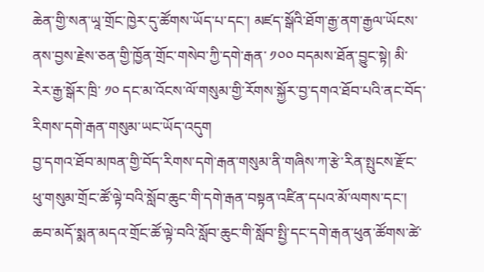ཆེན་གྱི་སན་ཡཱ་གྲོང་ཁྱེར་དུ་ཚོགས་ཡོད་པ་དང་། མཛད་སྒོའི་ཐོག་རྒྱ་ནག་རྒྱལ་ཡོངས་ནས་བྱས་རྗེས་ཅན་གྱི་ཁྱོན་གྲོང་གསེབ་ཀྱི་དགེ་རྒན་ ༡༠༠ བདམས་ཐོན་བྱུང་སྟེ། མི་རེར་རྒྱ་སྒོར་ཁྲི་ ༡༠ དང་མ་འོངས་ལོ་གསུམ་གྱི་རོགས་སྐྱོར་བྱ་དགའ་ཐོབ་པའི་ནང་བོད་རིགས་དགེ་རྒན་གསུམ་ཡང་ཡོད་འདུག
བྱ་དགའ་ཐོབ་མཁན་གྱི་བོད་རིགས་དགེ་རྒན་གསུམ་ནི་གཞིས་ཀ་རྩེ་རིན་སྤུངས་རྫོང་ཕུ་གསུམ་གྲོང་ཚོ་ལྟེ་བའི་སློབ་ཆུང་གི་དགེ་རྒན་བསྟན་འཛིན་དཔའ་མོ་ལགས་དང་། ཆབ་མདོ་སྨན་མདའ་གྲོང་ཚོ་ལྟེ་བའི་སློབ་ཆུང་གི་སློབ་སྤྱི་དང་དགེ་རྒན་ཕུན་ཚོགས་ཚེ་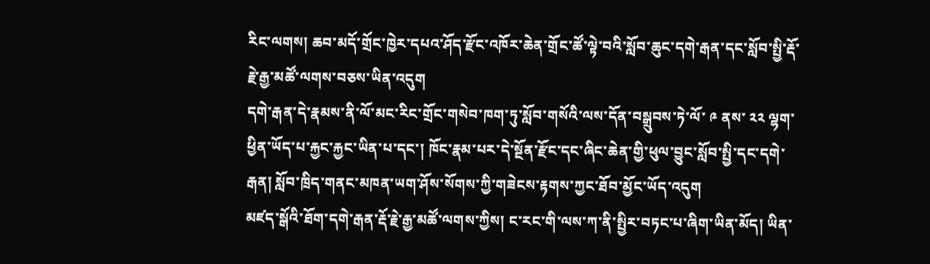རིང་ལགས། ཆབ་མདོ་གྲོང་ཁྱེར་དཔའ་ཤོད་རྫོང་འཁོར་ཆེན་གྲོང་ཚོ་ལྟེ་བའི་སློབ་ཆུང་དགེ་རྒན་དང་སློབ་སྤྱི་རྡོ་རྗེ་རྒྱ་མཚོ་ལགས་བཅས་ཡིན་འདུག
དགེ་རྒན་དེ་རྣམས་ནི་ལོ་མང་རིང་གྲོང་གསེབ་ཁག་ཏུ་སློབ་གསོའི་ལས་དོན་བསྒྲུབས་ཏེ་ལོ་ ༩ ནས་ ༢༢ ལྷག་ཕྱིན་ཡོད་པ་རྐྱང་རྐྱང་ཡིན་པ་དང་། ཁོང་རྣམ་པར་དེ་སྔོན་རྫོང་དང་ཞིང་ཆེན་གྱི་ཕུལ་བྱུང་སློབ་སྤྱི་དང་དགེ་རྒན། སློབ་ཁྲིད་གནང་མཁན་ཡག་ཤོས་སོགས་ཀྱི་གཟེངས་རྟགས་ཀྱང་ཐོབ་མྱོང་ཡོད་འདུག
མཛད་སྒོའི་ཐོག་དགེ་རྒན་རྡོ་རྗེ་རྒྱ་མཚོ་ལགས་ཀྱིས། ང་རང་གི་ལས་ཀ་ནི་སྤྱིར་བཏང་པ་ཞིག་ཡིན་མོད། ཡིན་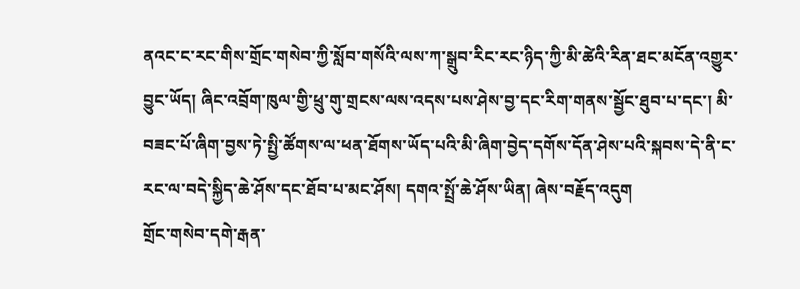ནའང་ང་རང་གིས་གྲོང་གསེབ་ཀྱི་སློབ་གསོའི་ལས་ཀ་སྒྲུབ་རིང་རང་ཉིད་ཀྱི་མི་ཚེའི་རིན་ཐང་མངོན་འགྱུར་བྱུང་ཡོད། ཞིང་འབྲོག་ཁུལ་གྱི་ཕྲུ་གུ་གྲངས་ལས་འདས་པས་ཤེས་བྱ་དང་རིག་གནས་སྦྱོང་ཐུབ་པ་དང་། མི་བཟང་པོ་ཞིག་བྱས་ཏེ་སྤྱི་ཚོགས་ལ་ཕན་ཐོགས་ཡོད་པའི་མི་ཞིག་བྱེད་དགོས་དོན་ཤེས་པའི་སྐབས་དེ་ནི་ང་རང་ལ་བདེ་སྐྱིད་ཆེ་ཤོས་དང་ཐོབ་པ་མང་ཤོས། དགའ་སྤྲོ་ཆེ་ཤོས་ཡིན། ཞེས་བརྗོད་འདུག
གྲོང་གསེབ་དགེ་རྒན་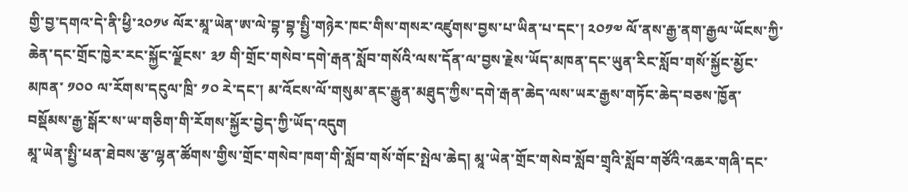གྱི་བྱ་དགའ་དེ་ནི་ཕྱི་༢༠༡༦ ལོར་མཱ་ཡེན་ཨ་ལེ་བྷ་བྷ་སྤྱི་གཉེར་ཁང་གིས་གསར་འཛུགས་བྱས་པ་ཡིན་པ་དང་། ༢༠༡༧ ལོ་ནས་རྒྱ་ནག་རྒྱལ་ཡོངས་ཀྱི་ཆེན་དང་གྲོང་ཁྱེར་རང་སྐྱོང་ལྗོངས་ ༣༡ གི་གྲོང་གསེབ་དགེ་རྒན་སློབ་གསོའི་ལས་དོན་ལ་བྱས་རྗེས་ཡོད་མཁན་དང་ཡུན་རིང་སློབ་གསོ་སྐྱོང་མྱོང་མཁན་ ༡༠༠ ལ་རོགས་དངུལ་ཁྲི་ ༡༠ རེ་དང་། མ་འོངས་ལོ་གསུམ་ནང་རྒྱུན་མཐུད་ཀྱིས་དགེ་རྒན་ཆེད་ལས་ཡར་རྒྱས་གཏོང་ཆེད་བཅས་ཁྱོན་བསྡོམས་རྒྱ་སྒོར་ས་ཡ་གཅིག་གི་རོགས་སྐྱོར་བྱེད་ཀྱི་ཡོད་འདུག
མཱ་ཡེན་སྤྱི་ཕན་ཐེབས་རྩ་ལྷན་ཚོགས་གྱིས་གྲོང་གསེབ་ཁག་གི་སློབ་གསོ་གོང་སྤེལ་ཆེད། མཱ་ཡེན་གྲོང་གསེབ་སློབ་གྲྭའི་སློབ་གཙོའི་འཆར་གཞི་དང་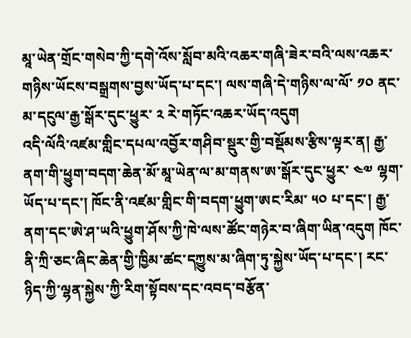མཱ་ཡེན་གྲོང་གསེབ་ཀྱི་དགེ་འོས་སློབ་མའི་འཆར་གཞི་ཟེར་བའི་ལས་འཆར་གཉིས་ཡོངས་བསྒྲགས་བྱས་ཡོད་པ་དང་། ལས་གཞི་དེ་གཉིས་ལ་ལོ་ ༡༠ ནང་མ་དངུལ་རྒྱ་སྒོར་དུང་ཕྱུར་ ༢ རེ་གཏོང་འཆར་ཡོད་འདུག
འདི་ལོའི་འཛམ་གླིང་དཔལ་འབྱོར་གཤིབ་སྡུར་གྱི་བསྡོམས་རྩིས་ལྟར་ན། རྒྱ་ནག་གི་ཕྱུག་བདག་ཆེན་མོ་མཱ་ཡེན་ལ་མ་གནས་ཨ་སྒོར་དུང་ཕྱུར་ ༤༧ ལྷག་ཡོད་པ་དང་། ཁོང་ནི་འཛམ་གླིང་གི་བདག་ཕྱུག་ཨང་རིམ་ ༥༠ པ་དང་། རྒྱ་ནག་དང་ཨེ་ཤ་ཡའི་ཕྱུག་ཤོས་ཀྱི་ཁེ་ལས་ཚོང་གཉེར་བ་ཞིག་ཡིན་འདུག ཁོང་ནི་ཀྲི་ཅང་ཞིང་ཆེན་གྱི་ཁྱིམ་ཚང་དཀྱུས་མ་ཞིག་ཏུ་སྐྱེས་ཡོད་པ་དང་། རང་ཉིད་ཀྱི་ལྷན་སྐྱེས་ཀྱི་རིག་སྟོབས་དང་འབད་བརྩོན་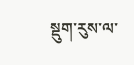སྡུག་རུས་ལ་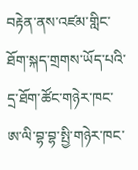བརྟེན་ནས་འཛམ་གླིང་ཐོག་སྐད་གྲགས་ཡོད་པའི་དྲ་ཐོག་ཚོང་གཉེར་ཁང་ཨ་ལི་བྷ་བྷ་སྤྱི་གཉེར་ཁང་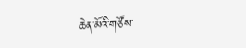ཆེན་མོའི་གཙོས་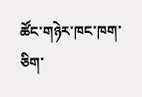ཚོང་གཉེར་ཁང་ཁག་ཅིག་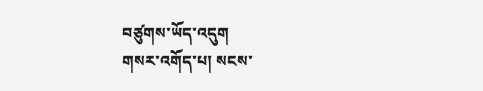བཙུགས་ཡོད་འདུག
གསར་འགོད་པ། སངས་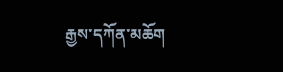རྒྱས་དཀོན་མཆོག